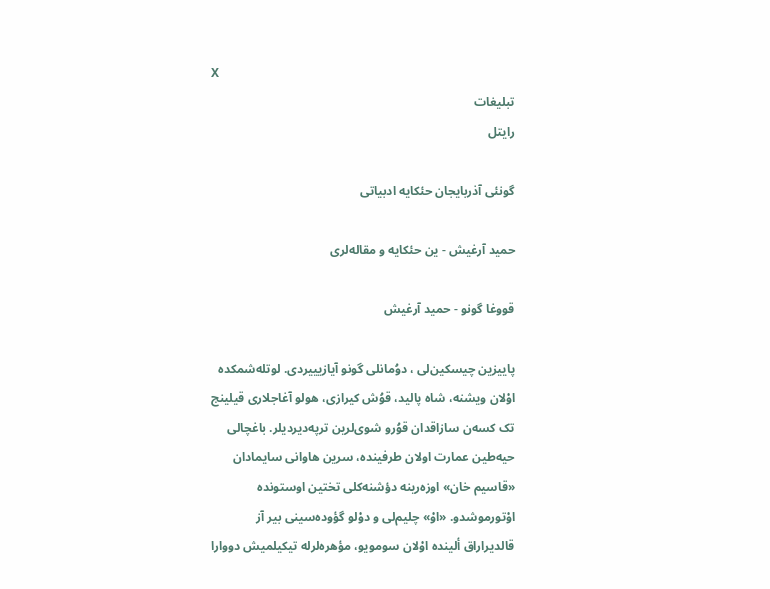X
تبلیغات
رایتل

گونئی آذربایجان حئکایه ادبیاتی

حمید آرغیش - ین حئکایه و مقاله‌لری

قووغا گونو - حمید آرغیش

پاییزین چیسکین‌لی ، دوُمانلی گونو آیازیییردی. لوتله‌شمکده اوْلان ویشنه، شاه پالید، قوُش کیرازی، هولو آغاجلاری قیلینج تک کسه‌ن سازاقدان قوُرو شوی‌لرین ترپه‌دیردیلر. باغچالی حیه‌طین عمارت اولان طرفینده، سرین هاوانی سایمادان «قاسیم خان» اوزه‌رینه دؤشنه‌کلی تختین اوستونده اوْتورموشدو. «اوْ» چلیم‌لی و دوْلو گؤوده‌سینی بیر آز قالدیراراق ألینده اوْلان سومویو، مؤهره‌لرله تیکیلمیش دووارا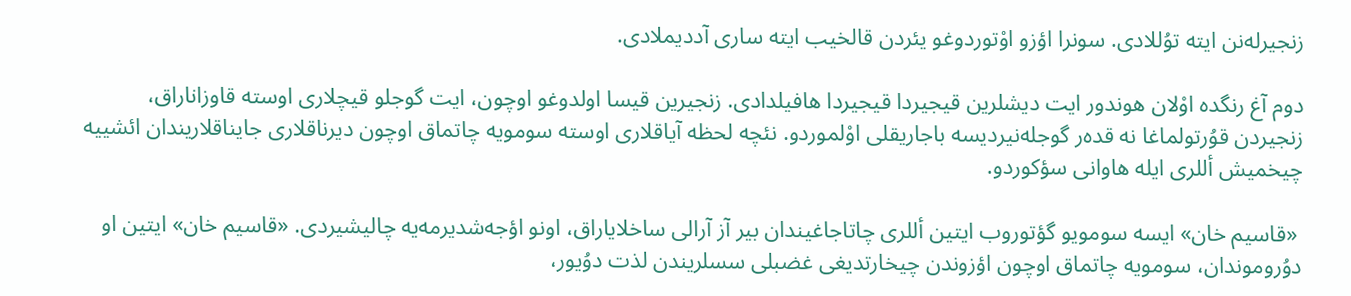زنجیرله‌نن ایته توُللادی. سونرا اؤزو اوْتوردوغو یئردن قالخیب ایته ساری آددیملادی.

دوم آغ رنگده اوْلان هوندور ایت دیشلرین قیجیردا قیجیردا هافیلدادی. زنجیرین قیسا اولدوغو اوچون، ایت گوجلو قیچلاری اوسته قاوزاناراق، زنجیردن قوُرتولماغا نه قده‌ر گوجله‌نیردیسه باجاریقلی اوْلموردو. نئچه لحظه آیاقلاری اوسته سومویه چاتماق اوچون دیرناقلاری جایناقلاریندان ائشییه چیخمیش أللری ایله هاوانی سؤکوردو.

 «قاسیم خان» ایسه سومویو گؤتوروب ایتین أللری چاتاجاغیندان بیر آز آرالی ساخلایاراق، اونو اؤجه‌شدیرمه‌یه چالیشیردی. «قاسیم خان» ایتین او دوُروموندان، سومویه چاتماق اوچون اؤزوندن چیخارتدیغی غضبلی سسلریندن لذت دوُیور،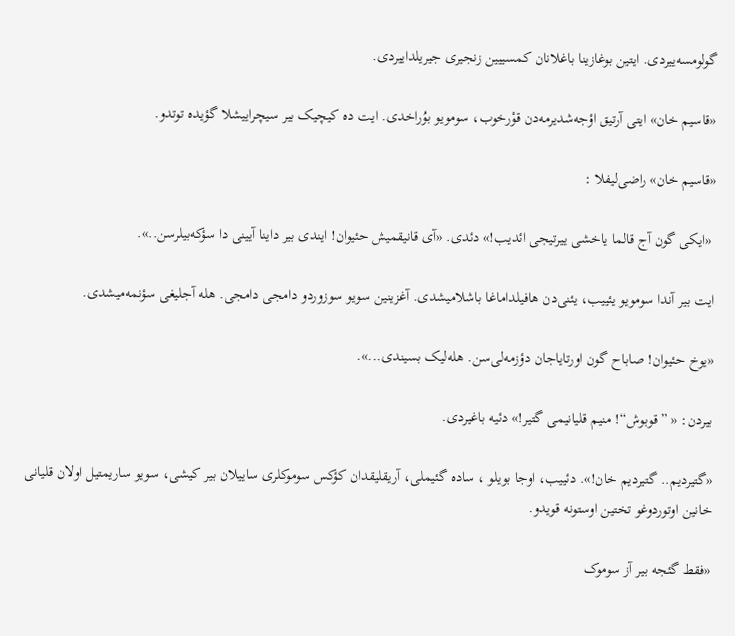گولومسه‌ییردی. ایتین بوغازینا باغلانان کمسییین زنجیری جیریلداییردی.

«قاسیم خان» ایتی آرتیق اؤجه‌شدیرمه‌دن قوْرخوب، سومویو بوُراخدی. ایت ده کیچیک بیر سیچراییشلا گؤیده توتدو.

«قاسیم خان» راضی‌لیفلا :

 «ایکی گون آج قالما یاخشی ییرتیجی ائدیب!» دئدی. «آی قانیقمیش حئیوان! ایندی بیر داینا آیینی‌ دا سؤکه‌بیلرسن..».

ایت بیر آندا سومویو یئییب، یئنی‌دن هافیلداماغا باشلامیشدی. آغزینین سویو سوزوردو دامجی دامجی. هله آجلیغی سؤنمه‌میشدی.

«یوخ حئیوان! صاباح گون اورتایاجان دؤزمه‌لی‌سن. هله‌لیک بسیندی...».

بیردن: « ”قوبوش“! منیم قلیانیمی گتیر!» دئیه باغیردی.

«گتیردیم.. گتیردیم خان!». دئییب، اوجا بویلو ، ساده گئیملی، آریقلیقدان کؤکس سوموکلری ساییلان بیر کیشی، سویو ساریمتیل اولان قلیانی خانین اوتوردوغو تختین اوستونه قویدو.

«فقط گئجه بیر آز سوموک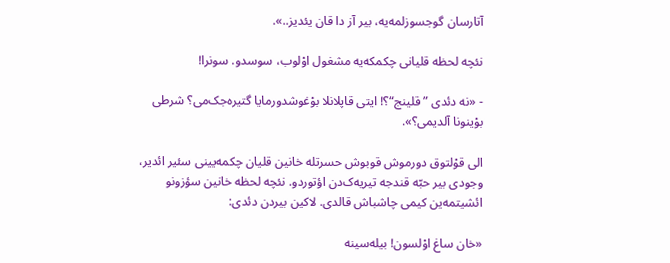آتارسان گوجسوزلمه‌یه، بیر آز دا قان یئدیز..».

نئچه لحظه قلیانی چکمکه‌یه مشغول اوْلوب، سوسدو. سونرا!

- «نه دئدی ”قلینج“؟! ایتی قاپلانلا بوْغوشدورمایا گتیره‌جک‌می؟ شرطی بوْینونا آلدیمی؟».

الی قوْلتوق دورموش قوبوش حسرتله خانین قلیان چکمه‌یینی سئیر ائدیر، وجودی بیر حبّه قندجه تیریه‌ک‌دن اؤتوردو. نئچه لحظه خانین سؤزونو ائشیتمه‌ین کیمی چاشباش قالدی. لاکین بیردن دئدی:

«خان ساغ اوْلسون! بیله‌سینه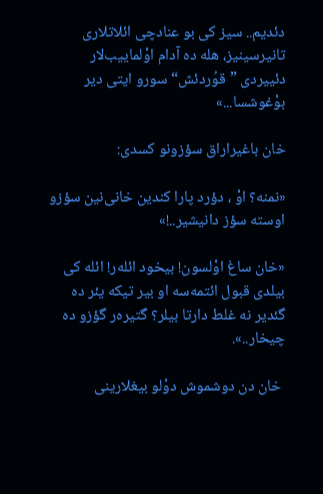دئدیم.. سیز کی بو عنادچی ائلاتلاری تانیرسینیز، هله ده آدام اوْلماییب‌لار دئییردی ”قوُردئش“ سورو ایتی دیر بوْغوشسا...»

خان باغیراراق سؤزونو کسدی:

«نمنه؟ اوْ ، دؤرد پارا کندین خانی‌نین سؤزو اوسته سؤز دانیشیر..!»

«خان ساغ اوْلسون! بیخود ائله‌ر! ائله کی بیلدی قبول ائتمه‌سه او بیر تیکه یئر ده گئدیر نه غلط دارتا بیلر؟ گتیره‌ر گؤزو ده چیخار..».

 خان دن دوشموش دوْلو بیغلارینی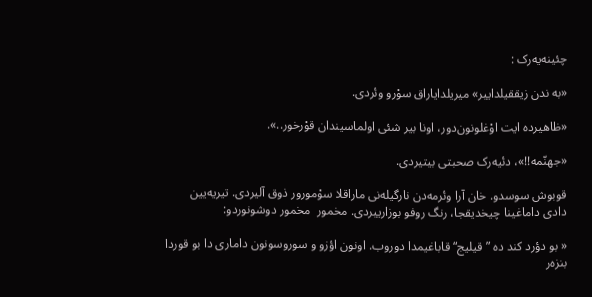چئینه‌یه‌رک :

«به ندن زیققیلداییر» میریلدایاراق سوْرو وئردی.

«ظاهیرده ایت اوْغلونون‌دور، اونا بیر شئی اولماسیندان قوْرخور..».

«جهنّمه!!»، دئیه‌رک صحبتی بیتیردی.

قوبوش سوسدو. خان آرا وئرمه‌دن نارگیله‌نی ماراقلا سوْمورور ذوق آلیردی. تیریه‌یین دادی داماغینا چیخدیقجا، رنگ روفو بوزارییردی. مخمور  مخمور دوشونوردو:

« بو دؤرد کند ده ”قیلیج“ قاباغیمدا دوروب. اونون اؤزو و سوروسونون داماری دا بو قوردا بنزه‌ر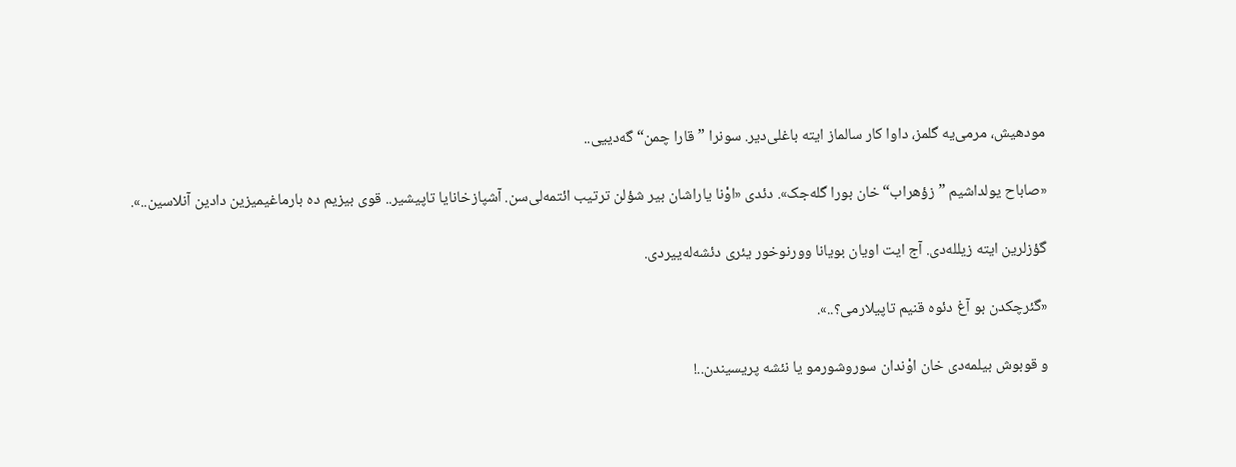مودهیش، مرمی‌یه گلمز، داوا کار سالماز ایته باغلی‌دیر. سونرا ”قارا چمن“ گه‌دییی..

«صاباح یولداشیم ”زؤهراب“خان بورا گله‌جک». دئدی «اوْنا یاراشان بیر شؤلن ترتیب ائتمه‌لی‌سن. آشپازخانایا تاپیشیر.. قوی بیزیم ده بارماغیمیزین دادین آنلاسین..».

گؤزلرین ایته زیلله‌دی. آج ایت اویان بویانا وورنوخور یئری دئشه‌له‌ییردی.

«گئرچکدن بو آغ دئوه قنیم تاپیلارمی؟..».

و قوبوش بیلمه‌دی خان اوْندان سوروشورمو یا نئشه پریسیندن..!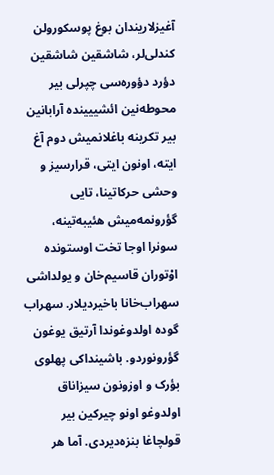آغیزلاریندان بوغ پوسکورولن کندلی‌لر، شاشقین شاشقین دؤرد دؤوره‌سی چپرلی بیر محوطه‌نین ائشییینده آرابانین بیر تکرینه باغلانمیش دوم آغ ایته، اونون ایتی، قرارسیز و وحشی حرکاتینا، تایی گؤرونمه‌میش هئیبه‌تینه، سونرا اوجا تخت اوستونده اوْتوران قاسیم‌خان و یولداشی سهراب‌خانا باخیردیلار. سهراب گوده اولدوغوندا آرتیق یوغون گؤرونوردو. باشینداکی پهلوی بؤرک و اوزونون سیزاناق اولدوغو اونو چیرکین بیر قولچاغا بنزه‌دیردی. آما هر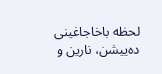لحظه باخاجاغینی ده‌ییشن، نارین و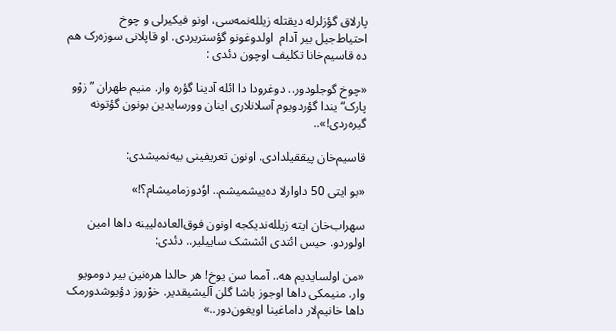پارلاق گؤزلرله دیقتله زیلله‌نمه‌سی، اونو فیکیرلی و چوخ احتیاط‌جیل بیر آدام  اولدوغونو گؤستریردی. او قاپلانی سوزه‌رک هم ده قاسیم‌خانا تکلیف اوچون دئدی :

«چوخ گوجلودور.. دوغرودا دا ائله آدینا گؤره وار. منیم طهران ”زوْو پارک“یندا گؤردویوم آسلانلاری اینان وورسایدین بونون گؤتونه گیره‌ردی!»..

قاسیم‌خان پیققیلدادی. اونون تعریفینی بیه‌نمیشدی:

«بو ایتی 50 داوارلا ده‌ییشمیشم.. اوُدوزمامیشام؟!»

سهراب‌خان ایته زیلله‌ندیکجه اونون فوق‌العاده‌لیینه داها امین اولوردو. حیس ائتدی ائششک ساییلیر.. دئدی:

«من اولسایدیم هه.. آمما سن یوخ! هر حالدا هره‌نین بیر دومویو وار. منیمکی داها اوجوز باشا گلن آلیشیقدیر. خوْروز دؤیوشدورمک داها خانیم‌لار داماغینا اویغون‌دور..»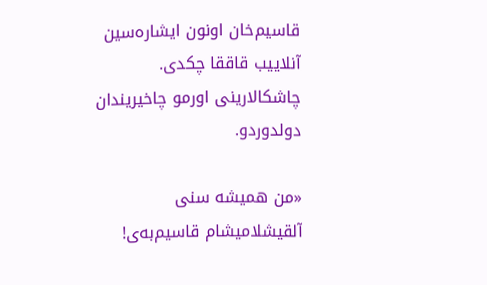قاسیم‌خان اونون ایشاره‌سین آنلاییب قاققا چکدی. چاشکالارینی اورمو چاخیریندان دولدوردو.

«من همیشه سنی آلقیشلامیشام قاسیم‌به‌ی!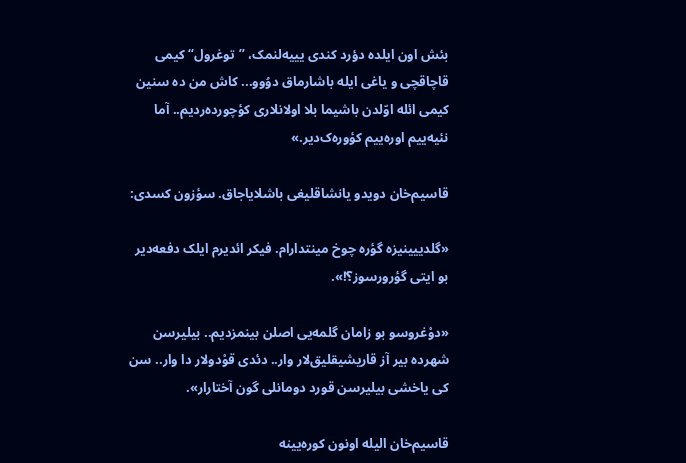بئش اون ایلده دؤرد کندی یییه‌لنمک، ”توغرول“ کیمی قاچاقچی و یاغی ایله باشارماق دوُوو... کاش من ده سنین کیمی ائله اوّلدن باشیما بلا اولانلاری کؤچورده‌ردیم.. آما نئیه‌ییم اوره‌ییم کؤوره‌ک‌دیر.»

قاسیم‌خان دویدو یانشاقلیغی باشلایاجاق. سؤزون کسدی:

«گلدییینیزه گؤره چوخ مینتدارام. فیکر ائدیرم ایلک دفعه‌دیر بو ایتی گؤرورسوز؟!».

«دوْغروسو بو زامان گلمه‌یی اصلن بینمزدیم.. بیلیرسن شهرده بیر آز قاریشیقلیق‌لار وار.. دئدی قوْدولار دا وار.. سن کی یاخشی بیلیرسن قورد دومانلی گون آختارار».

قاسیم‌خان الیله اونون کوره‌یینه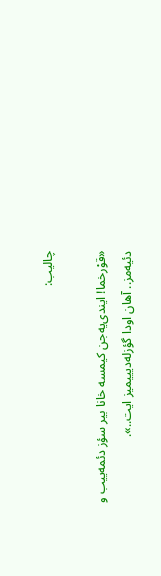چالیب:

«قوْرخما! ایندی‌یه‌جن کیمسه خانا بیر سؤز دئمه‌ییب و دئیه‌مز.. آهان اودا گؤزله‌دیییمیز ایت..».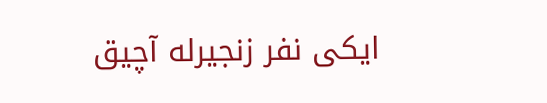ایکی نفر زنجیرله آچیق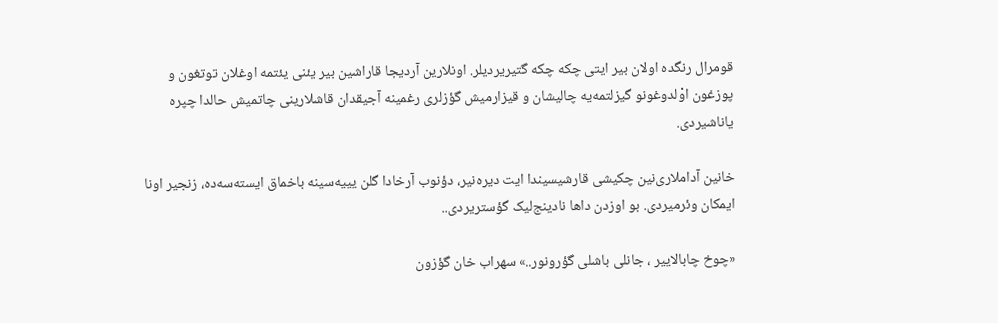قومرال رنگده اولان بیر ایتی چکه چکه گتیریردیلر. اونلارین آردیجا قاراشین بیر یئنی یئتمه اوغلان توتغون و پوزغون اوْلدوغونو گیزلتمه‌یه چالیشان و قیزارمیش گؤزلری رغمینه آجیقدان قاشلارینی چاتمیش حالدا چپره یاناشیردی.

خانین آداملاری‌نین چکیشی قارشیسیندا ایت دیره‌نیر، دؤنوب آرخادا گلن یییه‌سینه باخماق ایسته‌سه‌ده، زنجیر اونا ایمکان وئرمیردی. بو اوزدن داها نادینج‌لیک گؤستریردی..

«چوخ چابالاییر ، جانلی باشلی گؤرونور..» سهراب خان گؤزون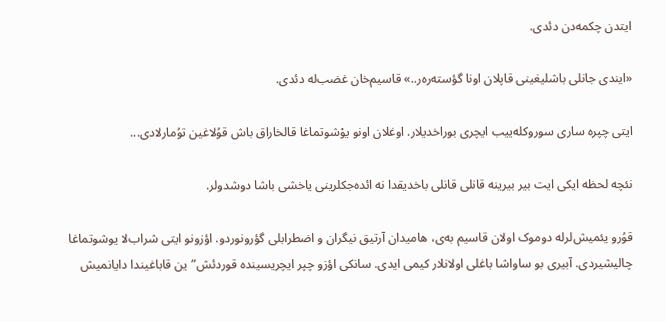ایتدن چکمه‌دن دئدی.

«ایندی جانلی باشلیغینی قاپلان اونا گؤسته‌‌ره‌ر..» قاسیم‌خان غضب‌له دئدی.

ایتی چپره ساری سوروکله‌ییب ایچری بوراخدیلار. اوغلان اونو یوْشوتماغا قالخاراق باش قوُلاغین توُمارلادی...

نئچه لحظه ایکی ایت بیر بیرینه قانلی قانلی باخدیقدا نه ائده‌جکلرینی یاخشی باشا دوشدولر.

قوُرو یئمیش‌لرله دوموک اولان قاسیم به‌ی، هامیدان آرتیق نیگران و اضطرابلی گؤرونوردو. اؤزونو ایتی شراب‌لا یوشوتماغا چالیشیردی. آبیری بو ساواشا باغلی‌ اولانلار کیمی ایدی. سانکی اؤزو چپر ایچریسینده قوردئش”ین قاباغیندا دایانمیش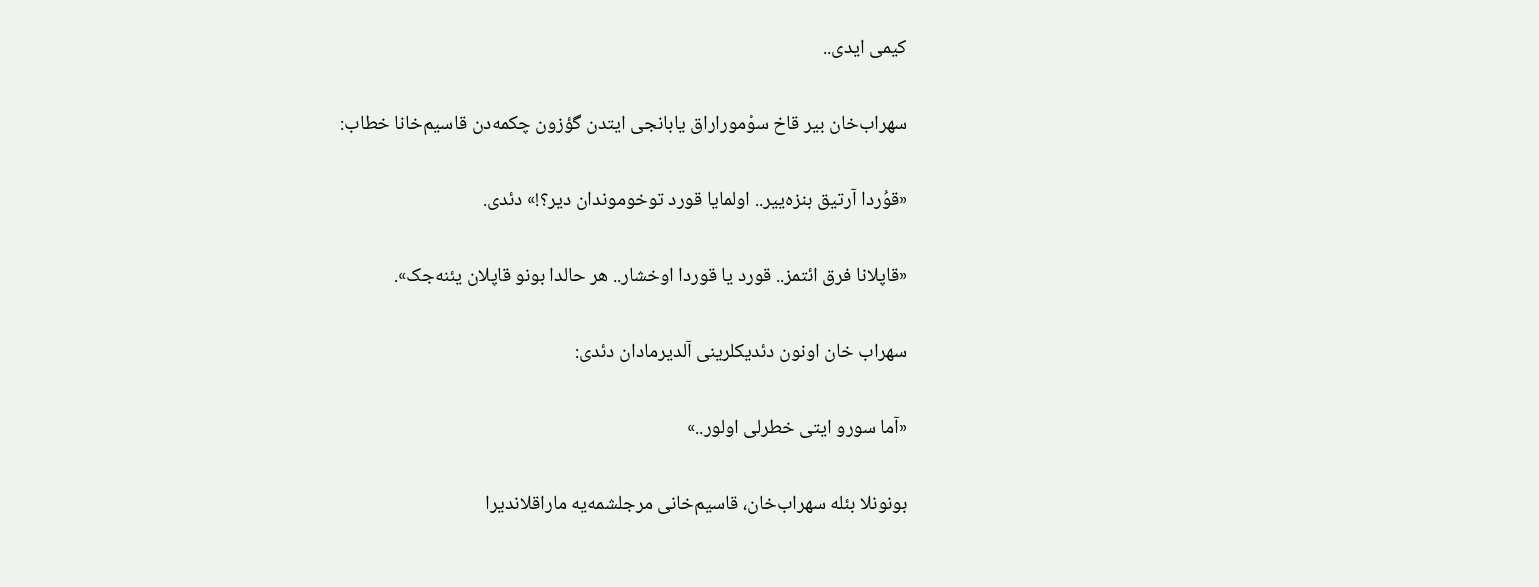کیمی ایدی..

سهراب‌خان بیر قاخ سوْموراراق یابانجی ایتدن گؤزون چکمه‌دن قاسیم‌خانا خطاب:

«قوُردا آرتیق بنزه‌ییر.. اولمایا قورد توخوموندان دیر؟!» دئدی.

«قاپلانا فرق ائتمز.. قورد یا قوردا اوخشار.. هر حالدا بونو قاپلان یئنه‌جک».

سهراب خان اونون دئدیکلرینی آلدیرمادان دئدی:

«آما سورو ایتی خطرلی اولور..»

بونونلا بئله سهراب‌خان، قاسیم‌خانی مرجلشمه‌یه ماراقلاندیرا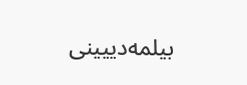بیلمه‌دییینی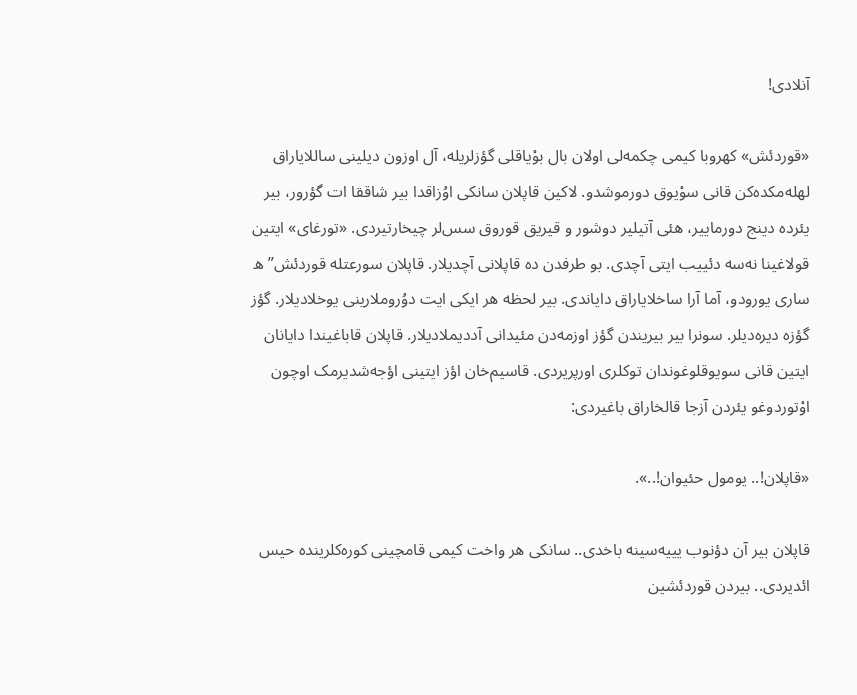آنلادی!

«قوردئش» کهروبا کیمی چکمه‌لی اولان بال بوْیاقلی گؤزلریله، آل اوزون دیلینی ساللایاراق لهله‌مکده‌کن قانی سوْیوق دورموشدو. لاکین قاپلان سانکی اوُزاقدا بیر شاققا ات گؤرور، بیر یئرده دینج دورماییر، هئی آتیلیر دوشور و قیریق قوروق سس‌لر چیخارتیردی. «تورغای» ایتین قولاغینا نه‌سه دئییب ایتی آچدی. بو طرفدن ده قاپلانی آچدیلار. قاپلان سورعتله قوردئش”ه ساری یورودو، آما آرا ساخلایاراق دایاندی. بیر لحظه هر ایکی ایت دوُروملارینی یوخلادیلار. گؤز گؤزه دیره‌دیلر. سونرا بیر بیریندن گؤز اوزمه‌دن مئیدانی آددیملادیلار. قاپلان قاباغیندا دایانان ایتین قانی سویوقلوغوندان توکلری اورپریردی. قاسیم‌خان اؤز ایتینی اؤجه‌شدیرمک اوچون اوْتوردوغو یئردن آزجا قالخاراق باغیردی:

«قاپلان!.. یومول حئیوان!..».

قاپلان بیر آن دؤنوب یییه‌سینه باخدی.. سانکی هر واخت کیمی قامچینی کوره‌کلرینده حیس ائدیردی.. بیردن قوردئشین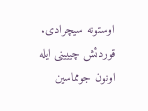اوستونه سیچرادی. قوردئش چییینی ایله اونون جومماسین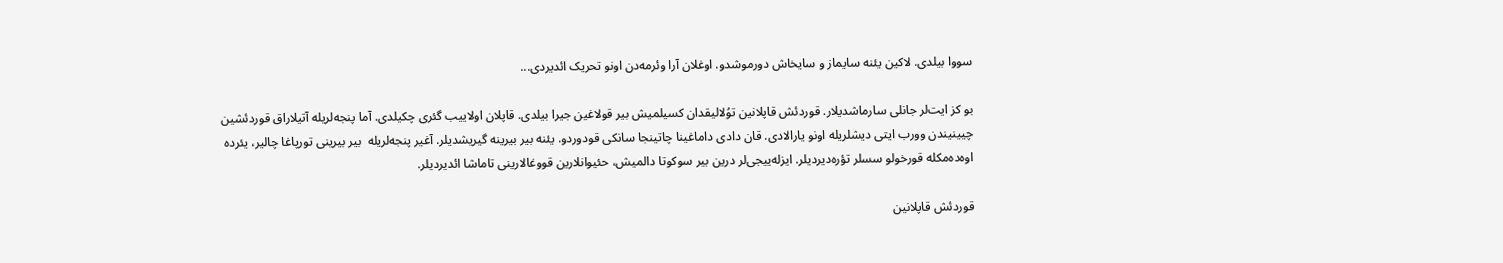سووا بیلدی. لاکین یئنه سایماز و سایخاش دورموشدو. اوغلان آرا وئرمه‌دن اونو تحریک ائدیردی...

بو کز ایت‌لر جانلی سارماشدیلار. قوردئش قاپلانین توُلالیقدان کسیلمیش بیر قولاغین جیرا بیلدی. قاپلان اولاییب گئری چکیلدی. آما پنجه‌لریله آتیلاراق قوردئشین چیینیندن وورب ایتی دیشلریله اونو یارالادی. قان دادی داماغینا چاتینجا سانکی قودوردو. یئنه بیر بیرینه گیریشدیلر. آغیر پنجه‌لریله  بیر بیرینی تورپاغا چالیر، یئرده اوه‌ده‌مکله قورخولو سسلر تؤره‌دیردیلر. ایزله‌ییجی‌لر درین بیر سوکوتا دالمیش، حئیوانلارین قووغالارینی تاماشا ائدیردیلر.

قوردئش قاپلانین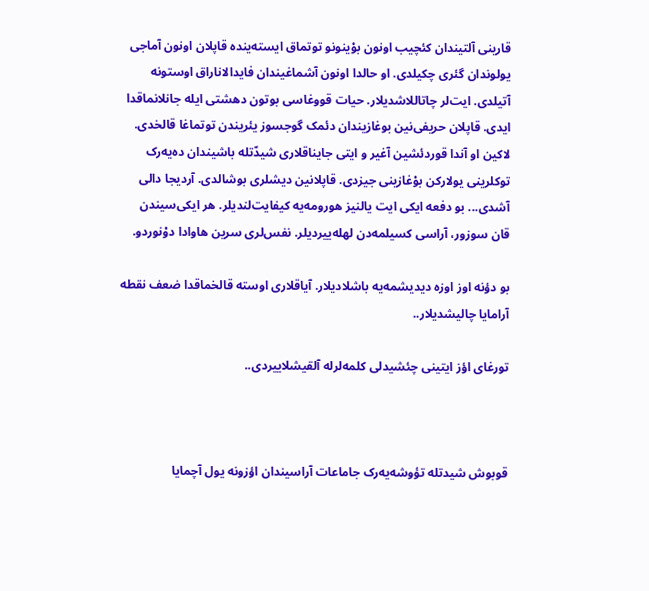قارینی آلتیندان کئچیب اونون بوْینونو توتماق ایسته‌ینده قاپلان اونون آماجی یولوندان گئری چکیلدی. او حالدا اونون آشماغیندان فایدالاناراق اوستونه آتیلدی. ایت‌لر چاتاللاشدیلار. حیات قووغاسی بوتون دهشتی ایله جانلانماقدا ایدی. قاپلان حریفی‌نین بوغازیندان دئمک گوجسوز یئریندن توتماغا قالخدی. لاکین او آندا قوردئشین آغیر و ایتی جایناقلاری شیدّتله باشیندان ده‌یه‌رک توکلرینی یولارکن بوْغازینی جیزدی. قاپلانین دیشلری بوشالدی. آردیجا دالی آشدی... بو دفعه ایکی ایت یالنیز هورومه‌یه کیفایت‌لندیلر. هر ایکی‌سیندن قان سوزور، آراسی کسیلمه‌دن لهله‌ییردیلر. نفس‌لری سرین هاوادا دوْنوردو.

بو دؤنه اوز اوزه دیدیشمه‌یه باشلادیلار. آیاقلاری اوسته قالخماقدا ضعف نقطه آرامایا چالیشدیلار..

تورغای اؤز ایتینی چئشیدلی کلمه‌لرله آلقیشلاییردی..



قوبوش شیدتله تؤوشه‌یه‌رک جاماعات آراسیندان اؤزونه یول آچمایا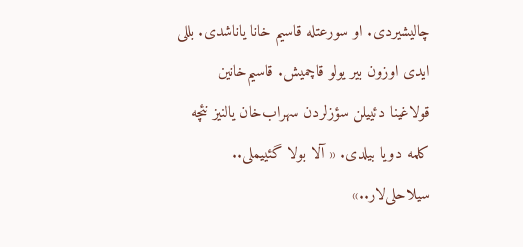چالیشیردی. او سورعتله قاسیم خانا یاناشدی. بللی ایدی اوزون بیر یولو قاچمیش. قاسیم‌خانین قولاغینا دئییلن سؤزلردن سهراب‌خان یالنیز نئچه کلمه دویا بیلدی. « آلا بولا گئییملی.. سیلاحلی‌لار..»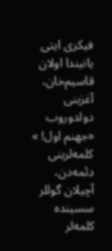فیکری ایتی یانیندا اولان قاسیم‌خان، آغزینی دولدوروب «جهنم اول! » کلمه‌لرینی دئمه‌دن، آچیلان گوللر سسینده کلمه‌لر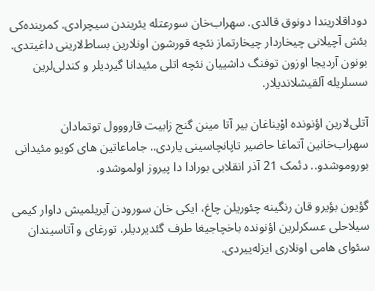دوداقلاریندا دونوق قالدی. سهراب‌خان سورعتله یئریندن سیچرادی. کمرینده‌کی بئش آچیلانی چیخاردار چیخارتماز نئچه قورشون اونلارین بساط‌لارینی داغیتدی. بونون آردیجا اوزون توفنگ داشییان نئچه اتلی مئیدانا گیردیلر و کندلی‌لرین سسلریله آلقیشلاندیلار.

آتلی‌لارین اؤنونده اوْیناغان بیر آتا مینن گنج زابیت قارووول توتمادان سهراب‌خانین آتماغا حاضیر تاپانچاسینی یاردی.. جاماعاتین های کویو مئیدانی بوروموشدو.. دئمک 21 آذر انقلابی بورادا دا پیروز اولموشدو.

گؤیون بؤیرو قان رنگینه چئوریلن چاغ، ایکی خان سورودن آیریلمیش داوار کیمی سیلاحلی عسکرلرین اؤنونده باخچاجیغا طرف گئدیردیلر. تورغای و آتاسیندان سئوای هامی اونلاری ایزله‌ییردی.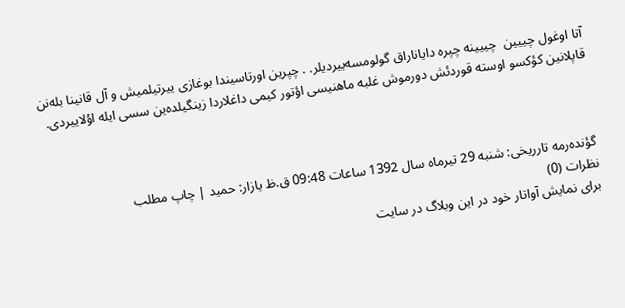آتا اوغول چییین  چییینه چپره دایاناراق گولومسه‌ییردیلر. . چپرین اورتاسیندا بوغازی ییرتیلمیش و آل قانینا بله‌نن قاپلانین کؤکسو اوسته قوردئش دورموش غلبه ماهنیسی اؤتور کیمی داغلاردا زینگیلده‌ین سسی ایله اوُلاییردی.



گؤنده‌رمه تارریخی: شنبه 29 تیر‌ماه سال 1392 ساعات 09:48 ق.ظ یازار: حمید | چاپ مطلب
نظرات (0)
برای نمایش آواتار خود در این وبلاگ در سایت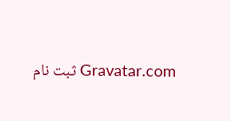Gravatar.com ثبت نام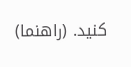کنید. (راهنما)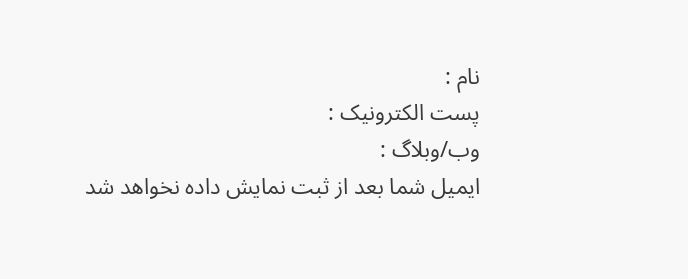نام :
پست الکترونیک :
وب/وبلاگ :
ایمیل شما بعد از ثبت نمایش داده نخواهد شد